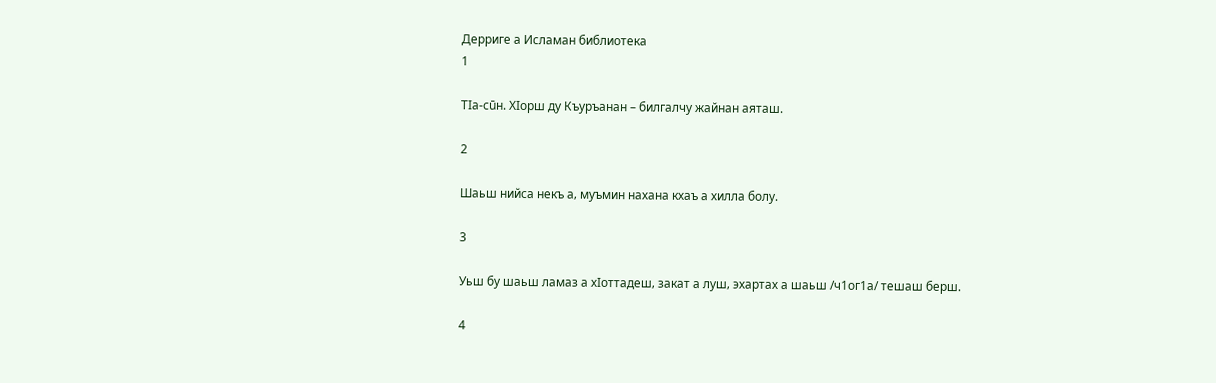Дерриге а Исламан библиотека
1

ТIа-сūн. ХIорш ду Къуръанан – билгалчу жайнан аяташ.

2

Шаьш нийса некъ а‚ муъмин нахана кхаъ а хилла болу.

3

Уьш бу шаьш ламаз а хIоттадеш‚ закат а луш‚ эхартах а шаьш /ч1ог1а/ тешаш берш.

4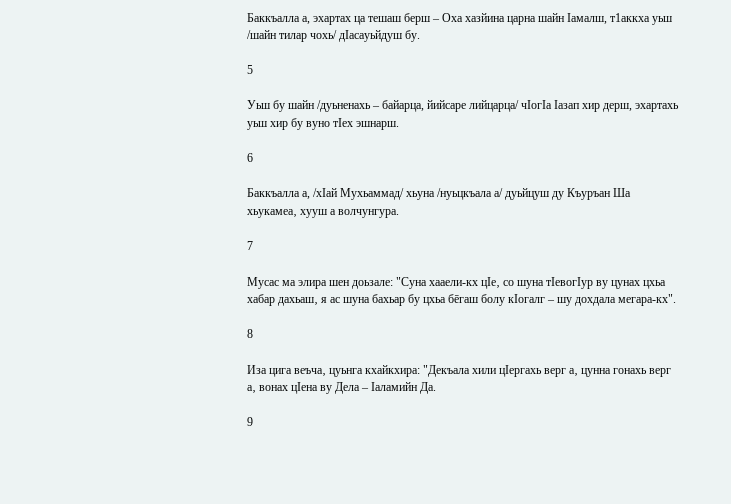Баккъалла а, эхартах ца тешаш берш – Оха хазйина царна шайн Iамалш, т1аккха уьш /шайн тилар чохь/ дIасауьйдуш бу.

5

Уьш бу шайн /дуьненахь – байарца, йийсаре лийцарца/ чIогIа Iазап хир дерш, эхартахь уьш хир бу вуно тIех эшнарш.

6

Баккъалла а, /хIай Мухьаммад/ хьуна /нуьцкъала а/ дуьйцуш ду Къуръан Ша хьукамеа‚ хууш а волчунгура.

7

Мусас ма элира шен доьзале: "Суна хааели-кх цIе‚ со шуна тIевогIур ву цунах цхьа хабар дахьаш‚ я ас шуна бахьар бу цхьа бēгаш болу кIогалг – шу дохдала мегара-кх".

8

Иза цига веъча‚ цуьнга кхайкхира: "Декъала хили цIергахь верг а‚ цунна гонахь верг а‚ вонах цIена ву Дела – Iаламийн Да.

9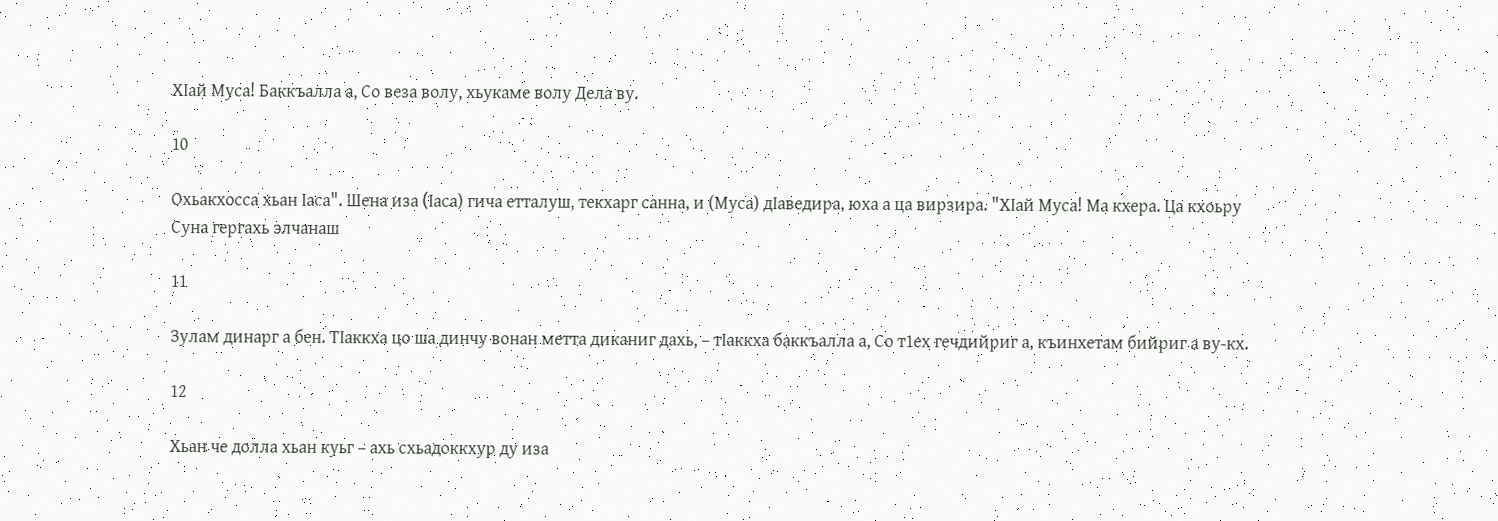ХIай Муса! Баккъалла а, Со веза волу, хьукаме волу Дела ву.

10

Охьакхосса хьан Iаса". Шена иза (Iаса) гича етталуш, текхарг санна‚ и (Муса) дIаведира‚ юха а ца вирзира. "ХIай Муса! Ма кхера. Ца кхоьру Суна гергахь элчанаш

11

Зулам динарг а бен. ТIаккха цо ша динчу вонан метта диканиг дахь, – тIаккха баккъалла а, Со т1ех гечдийриг а‚ къинхетам бийриг а ву-кх.

12

Хьан че долла хьан куьг – ахь схьадоккхур ду иза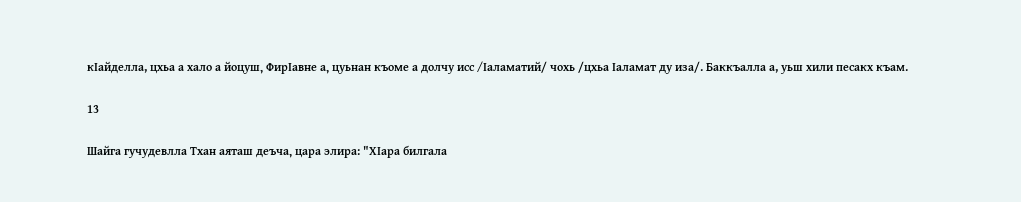кIайделла, цхьа а хало а йоцуш‚ ФирIавне а‚ цуьнан къоме а долчу исс /Iаламатий/ чохь /цхьа Iаламат ду иза/. Баккъалла а, уьш хили песакх къам.

13

Шайга гучудевлла Тхан аяташ деъча‚ цара элира: "ХIара билгала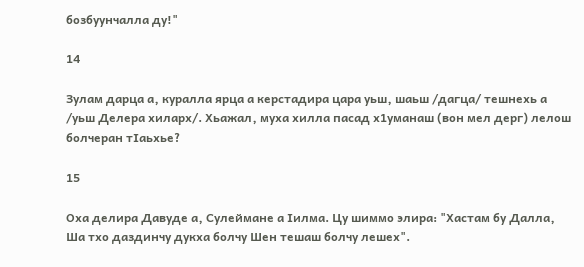бозбуунчалла ду!"

14

Зулам дарца а‚ куралла ярца а керстадира цара уьш‚ шаьш /дагца/ тешнехь а /уьш Делера хиларх/. Хьажал‚ муха хилла пасад х1уманаш (вон мел дерг) лелош болчеран тIаьхье?

15

Оха делира Давуде а‚ Сулеймане а Iилма. Цу шиммо элира: "Хастам бу Далла‚ Ша тхо даздинчу дукха болчу Шен тешаш болчу лешех".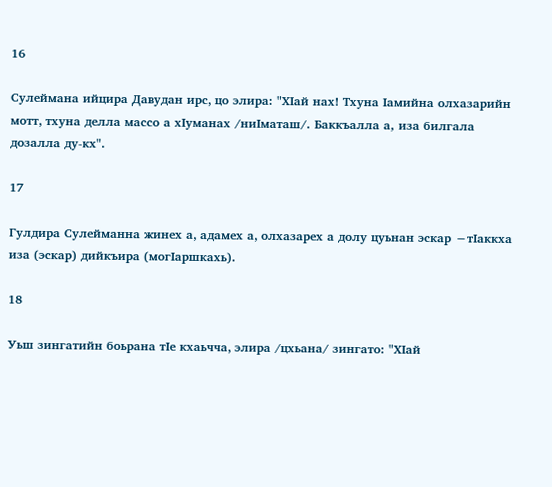16

Сулеймана ийцира Давудан ирс‚ цо элира: "ХIай нах! Тхуна Iамийна олхазарийн мотт‚ тхуна делла массо а хIуманах /ниIматаш/. Баккъалла а, иза билгала дозалла ду-кх".

17

Гулдира Сулейманна жинех а‚ адамех а‚ олхазарех а долу цуьнан эскар −тIаккха иза (эскар) дийкъира (могIаршкахь).

18

Уьш зингатийн боьрана тIе кхаьчча‚ элира /цхьана/ зингато: "ХIай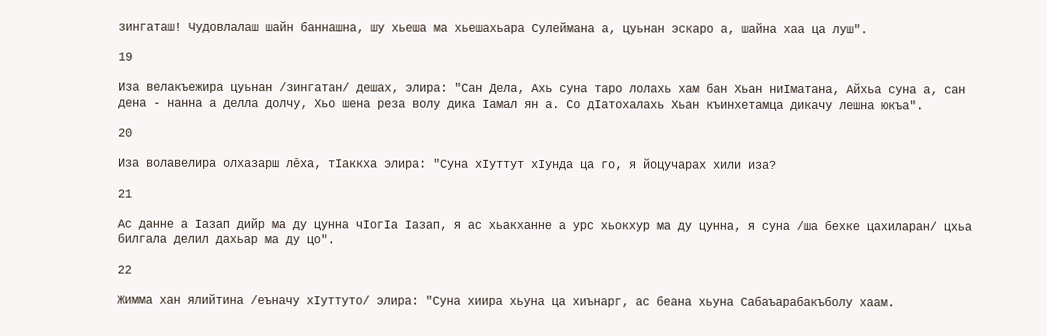зингаташ! Чудовлалаш шайн баннашна‚ шу хьеша ма хьешахьара Сулеймана а‚ цуьнан эскаро а‚ шайна хаа ца луш".

19

Иза велакъежира цуьнан /зингатан/ дешах‚ элира: "Сан Дела‚ Ахь суна таро лолахь хам бан Хьан ниIматана‚ Айхьа суна а‚ сан дена - нанна а делла долчу‚ Хьо шена реза волу дика Iамал ян а. Со дIатохалахь Хьан къинхетамца дикачу лешна юкъа".

20

Иза волавелира олхазарш лēха‚ тIаккха элира: "Суна хIуттут хIунда ца го‚ я йоцучарах хили иза?

21

Ас данне а Iазап дийр ма ду цунна чIогIа Iазап‚ я ас хьакханне а урс хьокхур ма ду цунна‚ я суна /ша бехке цахиларан/ цхьа билгала делил дахьар ма ду цо".

22

Жимма хан ялийтина /еъначу хIуттуто/ элира: "Суна хиира хьуна ца хиънарг‚ ас беана хьуна Сабаъарабакъболу хаам.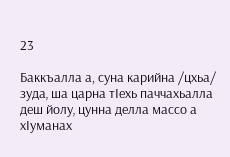23

Баккъалла а, суна карийна /цхьа/ зуда‚ ша царна тIехь паччахьалла деш йолу‚ цунна делла массо а хIуманах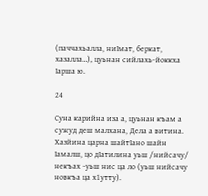(паччахьалла‚ ниIмат‚ беркат‚ хазалла…), цуьнан сийлахь-йоккха Iарша ю.

24

Суна карийна иза а‚ цуьнан къам а сужуд деш малхана‚ Дела а витина. Хазйина царна шайтIано шайн Iамалш‚ цо дIатилина уьш /нийсачу/ некъах −уьш нис ца ло (уьш нийсачу новкъа ца х1утту).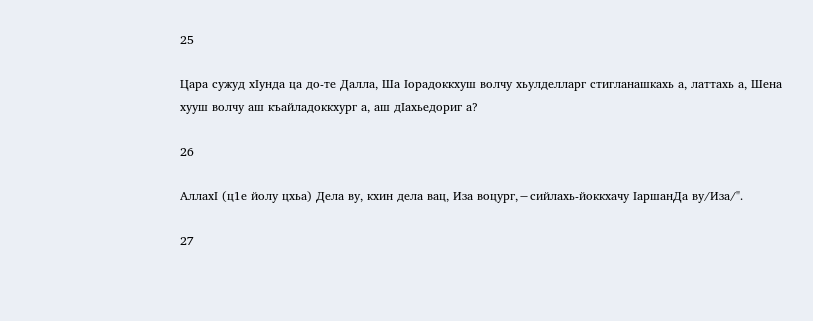25

Цара сужуд хIунда ца до-те Далла‚ Ша Iорадоккхуш волчу хьулделларг стигланашкахь а‚ латтахь а‚ Шена хууш волчу аш къайладоккхург а‚ аш дIахьедориг а?

26

АллахI (ц1е йолу цхьа) Дела ву‚ кхин дела вац‚ Иза воцург‚−сийлахь-йоккхачу IаршанДа ву/Иза/".

27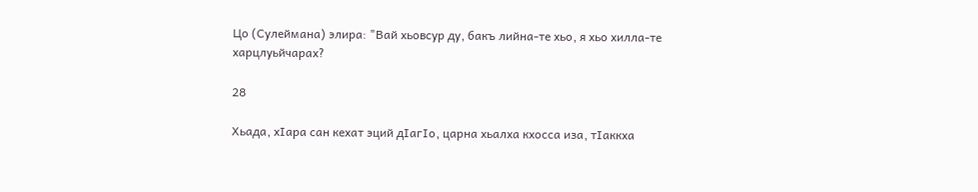Цо (Сулеймана) элира: "Вай хьовсур ду‚ бакъ лийна-те хьо‚ я хьо хилла-те харцлуьйчарах?

28

Хьада‚ хIара сан кехат эций дIагIо‚ царна хьалха кхосса иза‚ тIаккха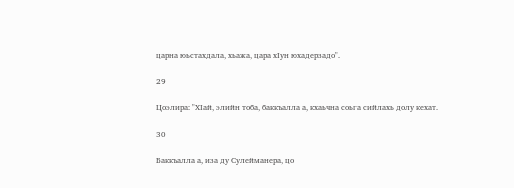царна юьстахдала‚ хьажа‚ цара хIун юхадерзадо".

29

Цоэлира: "ХIай‚ элийн тоба‚ баккъалла а, кхаьчна соьга сийлахь долу кехат.

30

Баккъалла а, иза ду Сулейманера‚ цо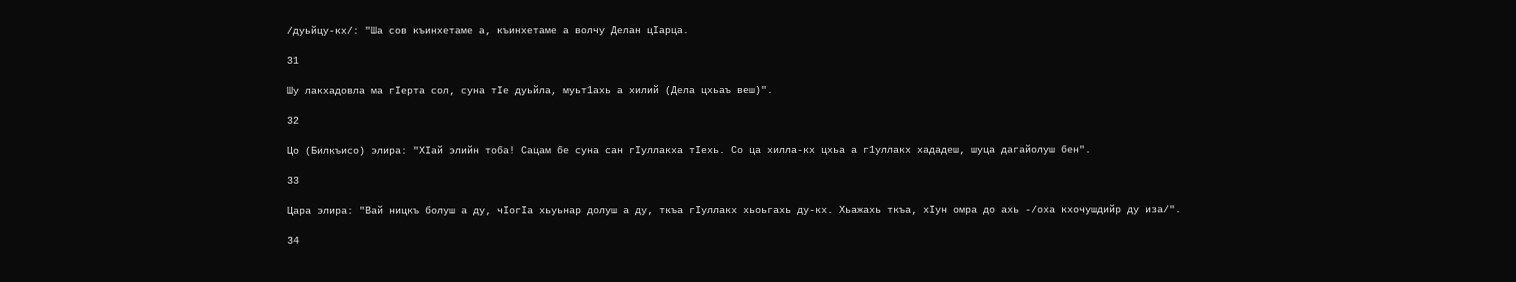/дуьйцу-кх/: "Ша сов къинхетаме а‚ къинхетаме а волчу Делан цIарца.

31

Шу лакхадовла ма гIерта сол‚ суна тIе дуьйла, муьт1ахь а хилий (Дела цхьаъ веш)".

32

Цо (Билкъисо) элира: "ХIай элийн тоба! Сацам бе суна сан гIуллакха тIехь. Со ца хилла-кх цхьа а г1уллакх хададеш‚ шуца дагайолуш бен".

33

Цара элира: "Вай ницкъ болуш а ду‚ чIогIа хьуьнар долуш а ду‚ ткъа гIуллакх хьоьгахь ду-кх. Хьажахь ткъа‚ хIун омра до ахь -/оха кхочушдийр ду иза/".

34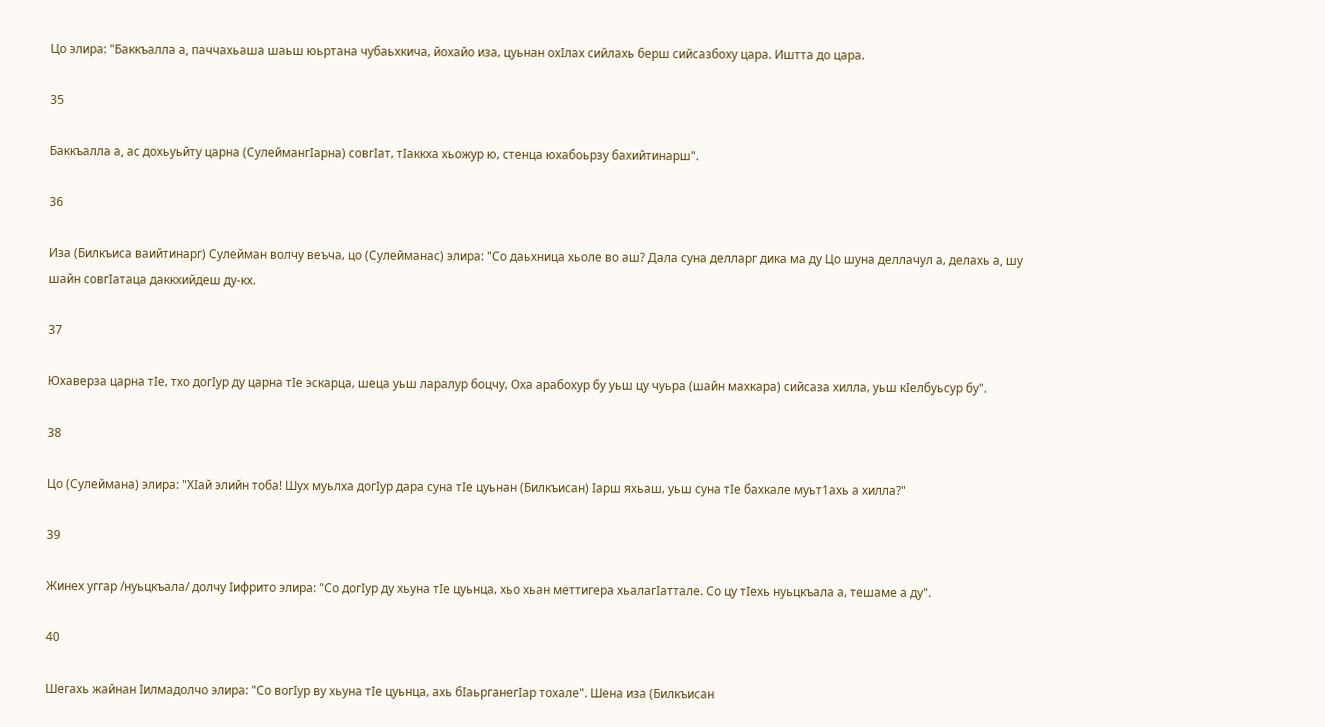Цо элира: "Баккъалла а, паччахьаша шаьш юьртана чубаьхкича‚ йохайо иза‚ цуьнан охIлах сийлахь берш сийсазбоху цара. Иштта до цара.

35

Баккъалла а, ас дохьуьйту царна (СулеймангIарна) совгIат‚ тIаккха хьожур ю‚ стенца юхабоьрзу бахийтинарш".

36

Иза (Билкъиса ваийтинарг) Сулейман волчу веъча‚ цо (Сулейманас) элира: "Со даьхница хьоле во аш? Дала суна делларг дика ма ду Цо шуна деллачул а‚ делахь а, шу шайн совгIатаца даккхийдеш ду-кх.

37

Юхаверза царна тIе‚ тхо догIур ду царна тIе эскарца‚ шеца уьш ларалур боцчу‚ Оха арабохур бу уьш цу чуьра (шайн махкара) сийсаза хилла‚ уьш кIелбуьсур бу".

38

Цо (Сулеймана) элира: "ХIай элийн тоба! Шух муьлха догIур дара суна тIе цуьнан (Билкъисан) Iарш яхьаш‚ уьш суна тIе бахкале муьт1ахь а хилла?"

39

Жинех уггар /нуьцкъала/ долчу Iифрито элира: "Со догIур ду хьуна тIе цуьнца‚ хьо хьан меттигера хьалагIаттале. Со цу тIехь нуьцкъала а‚ тешаме а ду".

40

Шегахь жайнан Iилмадолчо элира: "Со вогIур ву хьуна тIе цуьнца‚ ахь бIаьрганегIар тохале". Шена иза (Билкъисан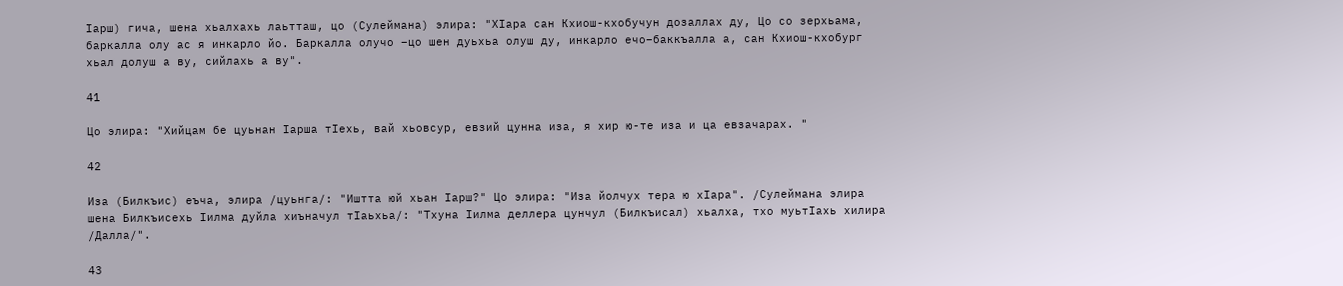Iарш) гича‚ шена хьалхахь лаьтташ‚ цо (Сулеймана) элира: "ХIара сан Кхиош-кхобучун дозаллах ду‚ Цо со зерхьама‚ баркалла олу ас я инкарло йо. Баркалла олучо −цо шен дуьхьа олуш ду‚ инкарло ечо−баккъалла а, сан Кхиош-кхобург хьал долуш а ву‚ сийлахь а ву".

41

Цо элира: "Хийцам бе цуьнан Iарша тIехь‚ вай хьовсур‚ евзий цунна иза‚ я хир ю-те иза и ца евзачарах. "

42

Иза (Билкъис) еъча, элира /цуьнга/: "Иштта юй хьан Iарш?" Цо элира: "Иза йолчух тера ю хIара". /Сулеймана элира шена Билкъисехь Iилма дуйла хиъначул тIаьхьа/: "Тхуна Iилма деллера цунчул (Билкъисал) хьалха‚ тхо муьтIахь хилира /Далла/".

43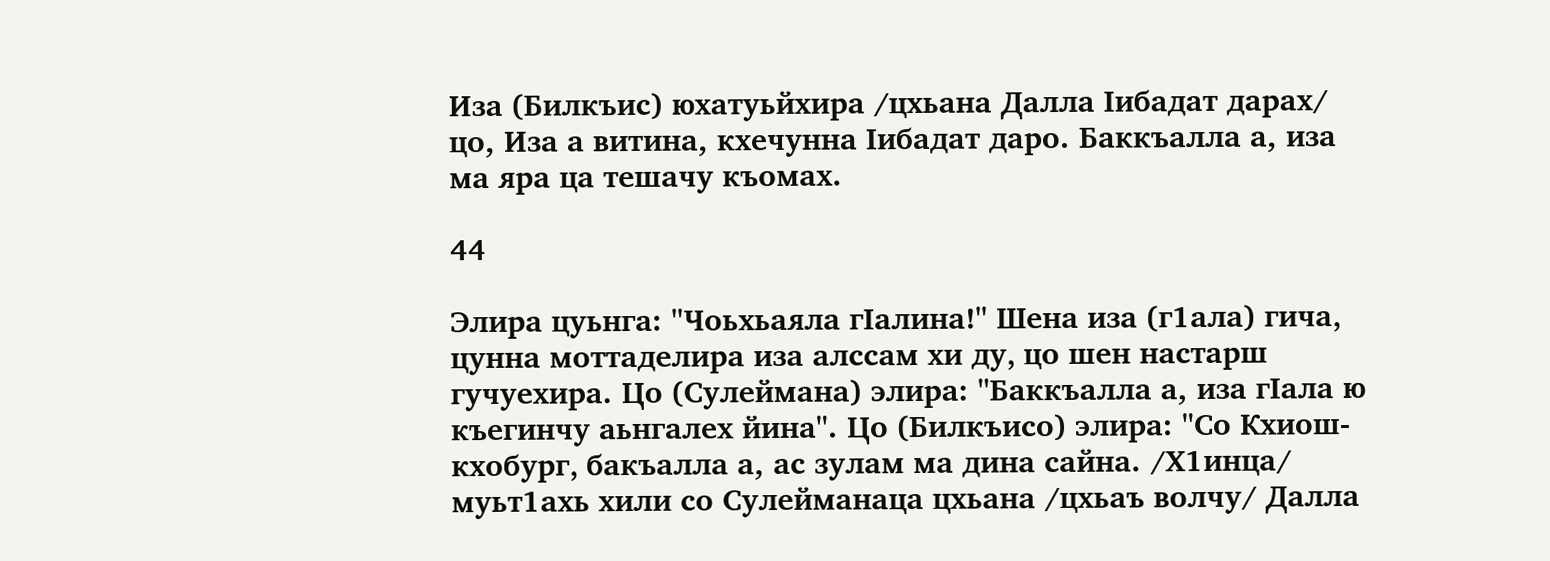Иза (Билкъис) юхатуьйхира /цхьана Далла Iибадат дарах/ цо, Иза а витина, кхечунна Iибадат даро. Баккъалла а, иза ма яра ца тешачу къомах.

44

Элира цуьнга: "Чоьхьаяла гIалина!" Шена иза (г1ала) гича‚ цунна моттаделира иза алссам хи ду‚ цо шен настарш гучуехира. Цо (Сулеймана) элира: "Баккъалла а, иза гIала ю къегинчу аьнгалех йина". Цо (Билкъисо) элира: "Со Кхиош-кхобург‚ бакъалла а, ас зулам ма дина сайна. /Х1инца/ муьт1ахь хили со Сулейманаца цхьана /цхьаъ волчу/ Далла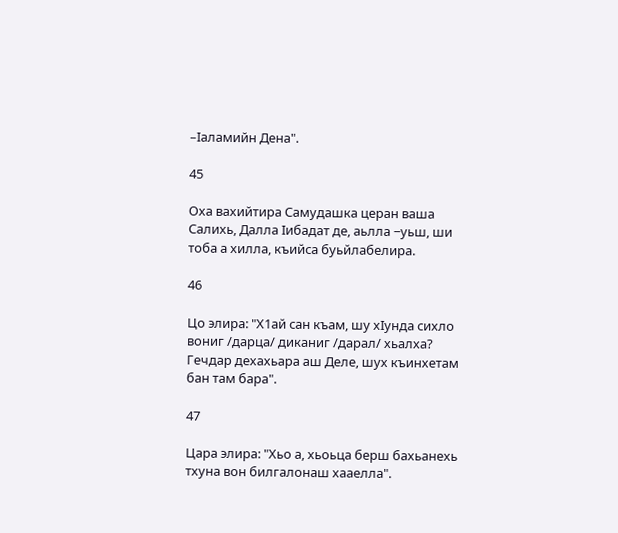−Iаламийн Дена".

45

Оха вахийтира Самудашка церан ваша Салихь‚ Далла Iибадат де‚ аьлла −уьш‚ ши тоба а хилла‚ къийса буьйлабелира.

46

Цо элира: "Х1ай сан къам‚ шу хIунда сихло вониг /дарца/ диканиг /дарал/ хьалха? Гечдар дехахьара аш Деле‚ шух къинхетам бан там бара".

47

Цара элира: "Хьо а‚ хьоьца берш бахьанехь тхуна вон билгалонаш хааелла".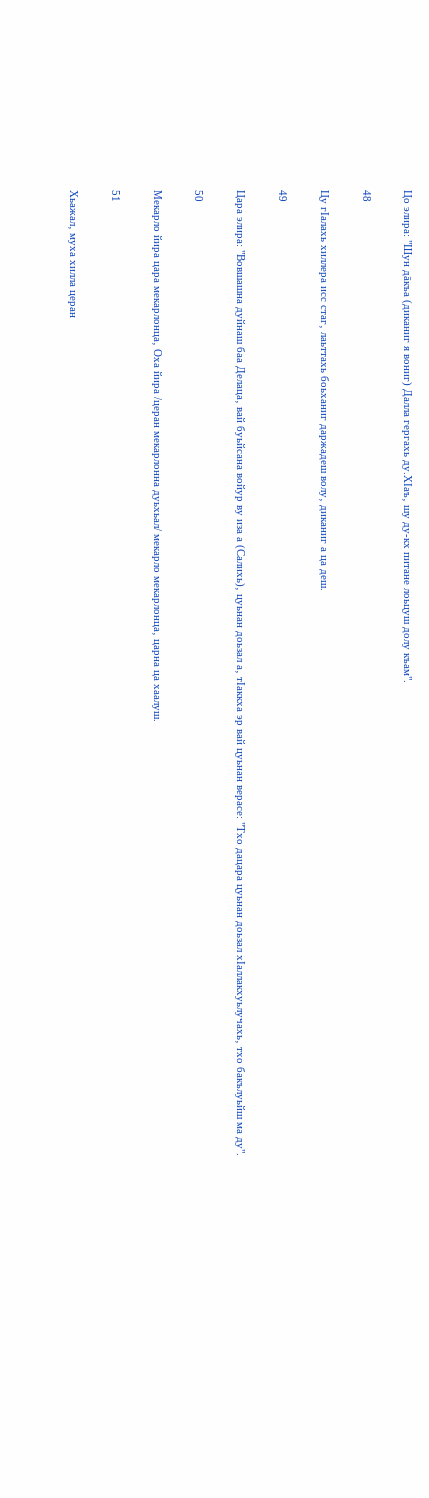Цо элира: "Шун дāкъа (диканиг я вониг) Далла гергахь ду.ХIаъ‚ шу ду-кх питане лоьцуш долу къам".

48

Цу гIалахь хиллера исс стаг‚ лаьттахь боьханиг даржадеш волу‚ диканиг а ца деш.

49

Цара элира: "Вовшашна дуйнаш баа Делаца‚ вай буьйсана войур ву иза а (Салихь)‚ цуьнан доьзал а‚ тIаккха эр вай цуьнан верасе: "Тхо дацара цуьнан доьзал хIаллакхуьлучахь‚ тхо бакълуьйш ма ду".

50

Мекарло йира цара мекарлонца‚ Оха йира /церан мекарлонна дуьхьал/ мекарло мекарлонца‚ царна ца хаалуш.

51

Хьажал‚ муха хилла церан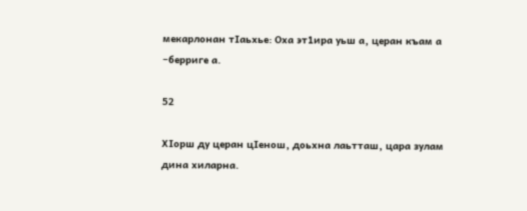мекарлонан тIаьхье: Оха эт1ира уьш а‚ церан къам а −берриге а.

52

ХIорш ду церан цIенош‚ доьхна лаьтташ‚ цара зулам дина хиларна.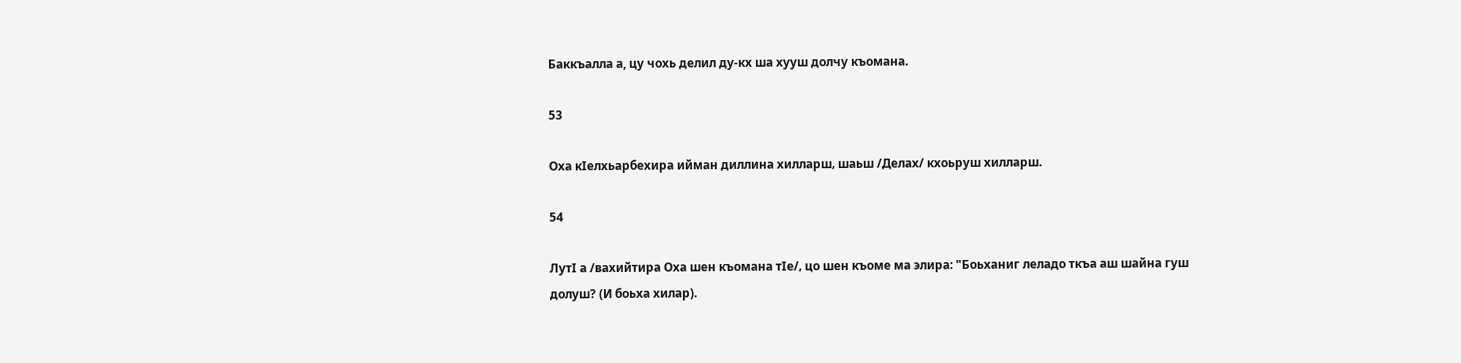Баккъалла а, цу чохь делил ду-кх ша хууш долчу къомана.

53

Оха кIелхьарбехира ийман диллина хилларш‚ шаьш /Делах/ кхоьруш хилларш.

54

ЛутI а /вахийтира Оха шен къомана тIе/‚ цо шен къоме ма элира: "Боьханиг леладо ткъа аш шайна гуш долуш? (И боьха хилар).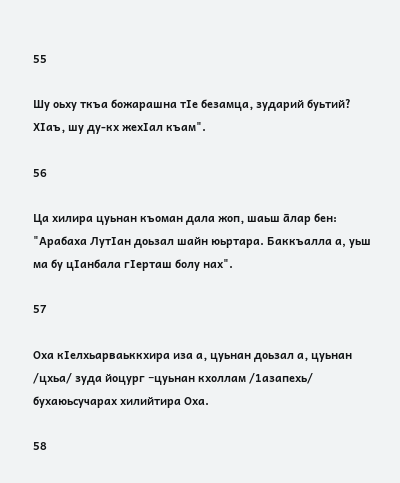55

Шу оьху ткъа божарашна тIе безамца‚ зударий буьтий? ХIаъ‚ шу ду-кх жехIал къам".

56

Ца хилира цуьнан къоман дала жоп‚ шаьш āлар бен: "Арабаха ЛутIан доьзал шайн юьртара. Баккъалла а, уьш ма бу цIанбала гIерташ болу нах".

57

Оха кIелхьарваьккхира иза а‚ цуьнан доьзал а‚ цуьнан /цхьа/ зуда йоцург −цуьнан кхоллам /1азапехь/ бухаюьсучарах хилийтира Оха.

58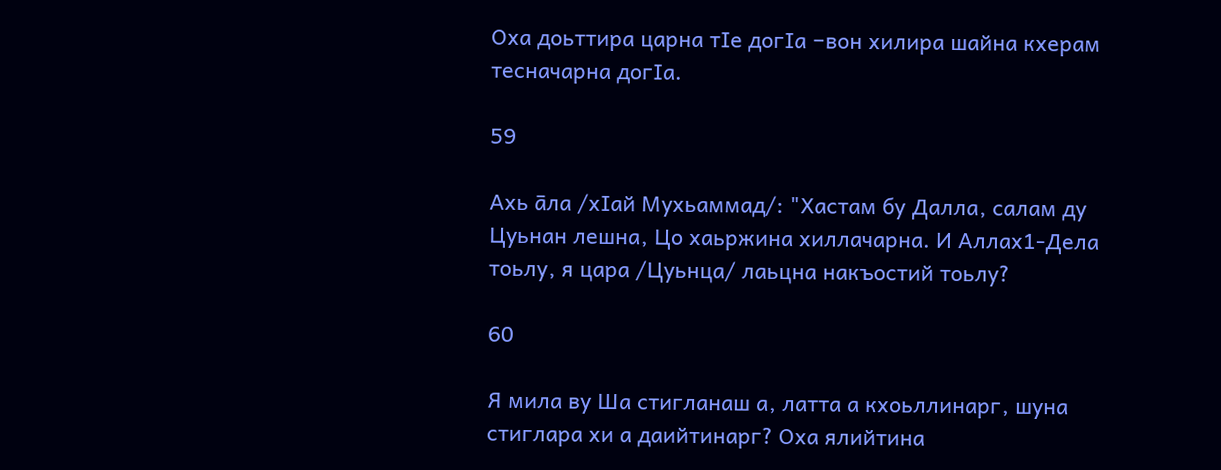Оха доьттира царна тIе догIа −вон хилира шайна кхерам тесначарна догIа.

59

Ахь āла /хIай Мухьаммад/: "Хастам бу Далла‚ салам ду Цуьнан лешна‚ Цо хаьржина хиллачарна. И Аллах1-Дела тоьлу‚ я цара /Цуьнца/ лаьцна накъостий тоьлу?

60

Я мила ву Ша стигланаш а‚ латта а кхоьллинарг‚ шуна стиглара хи а даийтинарг? Оха ялийтина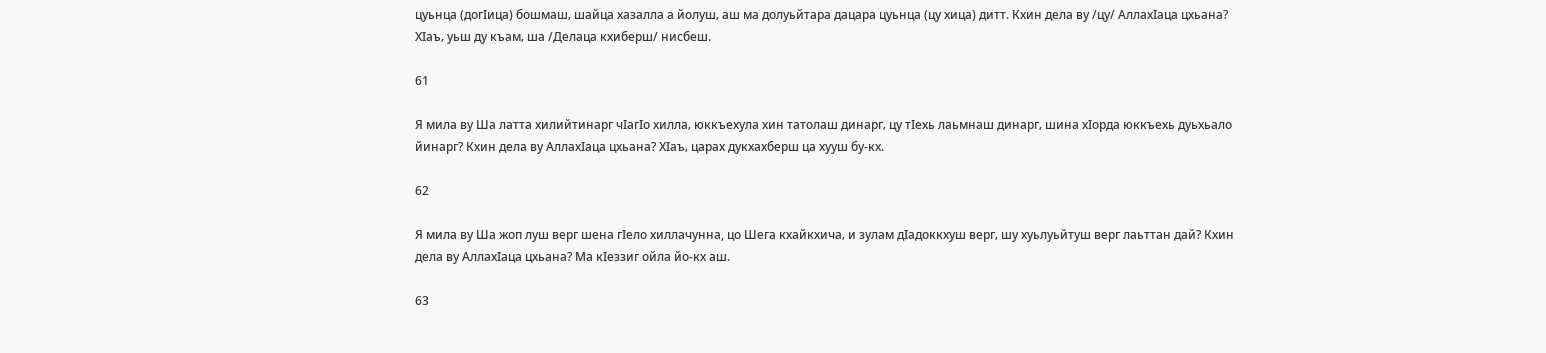цуьнца (догIица) бошмаш‚ шайца хазалла а йолуш‚ аш ма долуьйтара дацара цуьнца (цу хица) дитт. Кхин дела ву /цу/ АллахIаца цхьана? ХIаъ‚ уьш ду къам‚ ша /Делаца кхиберш/ нисбеш.

61

Я мила ву Ша латта хилийтинарг чIагIо хилла‚ юккъехула хин татолаш динарг‚ цу тIехь лаьмнаш динарг‚ шина хIорда юккъехь дуьхьало йинарг? Кхин дела ву АллахIаца цхьана? ХIаъ‚ царах дукхахберш ца хууш бу-кх.

62

Я мила ву Ша жоп луш верг шена гIело хиллачунна, цо Шега кхайкхича‚ и зулам дIадоккхуш верг‚ шу хуьлуьйтуш верг лаьттан дай? Кхин дела ву АллахIаца цхьана? Ма кIеззиг ойла йо-кх аш.

63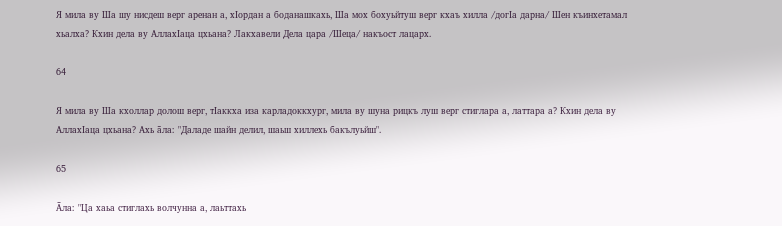Я мила ву Ша шу нисдеш верг аренан а‚ хIордан а боданашкахь‚ Ша мох бохуьйтуш верг кхаъ хилла /догIа дарна/ Шен къинхетамал хьалха? Кхин дела ву АллахIаца цхьана? Лакхавели Дела цара /Шеца/ накъост лацарх.

64

Я мила ву Ша кхоллар долош верг‚ тIаккха иза карладоккхург‚ мила ву шуна рицкъ луш верг стиглара а‚ латтара а? Кхин дела ву АллахIаца цхьана? Ахь āла: "Даладе шайн делил‚ шаьш хиллехь бакълуьйш".

65

Āла: "Ца хаьа стиглахь волчунна а‚ лаьттахь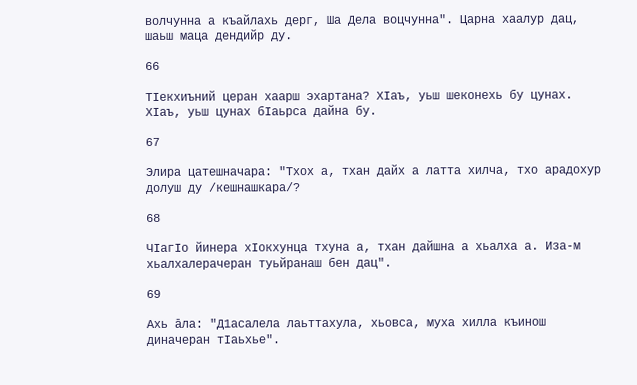волчунна а къайлахь дерг, Ша Дела воцчунна". Царна хаалур дац, шаьш маца дендийр ду.

66

ТIекхиъний церан хаарш эхартана? ХIаъ‚ уьш шеконехь бу цунах. ХIаъ‚ уьш цунах бIаьрса дайна бу.

67

Элира цатешначара: "Тхох а‚ тхан дайх а латта хилча‚ тхо арадохур долуш ду /кешнашкара/?

68

ЧIагIо йинера хIокхунца тхуна а‚ тхан дайшна а хьалха а. Иза-м хьалхалерачеран туьйранаш бен дац".

69

Ахь āла: "Д1асалела лаьттахула‚ хьовса‚ муха хилла къинош диначеран тIаьхье".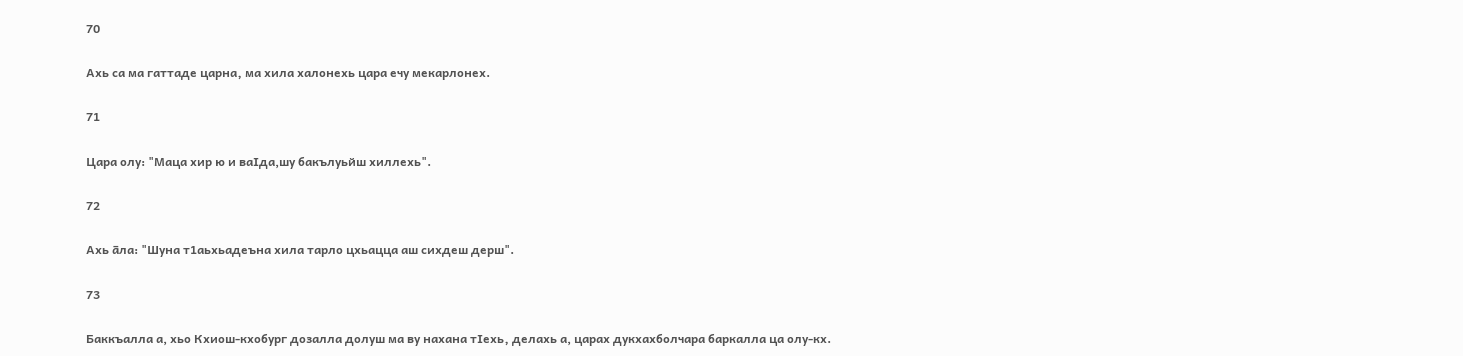70

Ахь са ма гаттаде царна‚ ма хила халонехь цара ечу мекарлонех.

71

Цара олу: "Маца хир ю и ваIда,шу бакълуьйш хиллехь".

72

Ахь āла: "Шуна т1аьхьадеъна хила тарло цхьацца аш сихдеш дерш".

73

Баккъалла а, хьо Кхиош-кхобург дозалла долуш ма ву нахана тIехь‚ делахь а, царах дукхахболчара баркалла ца олу-кх.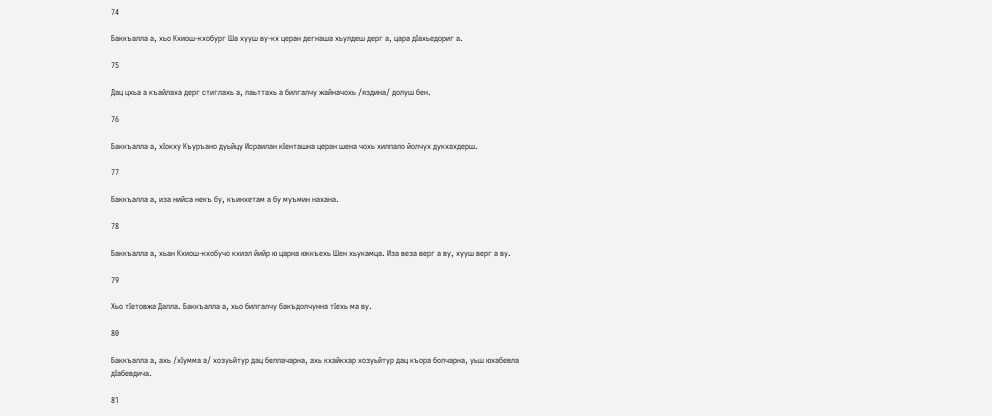74

Баккъалла а, хьо Кхиош-кхобург Ша хууш ву-кх церан дегнаша хьулдеш дерг а‚ цара дIахьедориг а.

75

Дац цхьа а къайлаха дерг стиглахь а‚ лаьттахь а билгалчу жайначохь /яздина/ долуш бен.

76

Баккъалла а, хIокху Къуръано дуьйцу Исраилан кIенташна церан шена чохь хилпало йолчух дукхахдерш.

77

Баккъалла а, иза нийса некъ бу‚ къинхетам а бу муъмин нахана.

78

Баккъалла а, хьан Кхиош-кхобучо кхиэл йийр ю царна юккъехь Шен хьукамца. Иза веза верг а ву‚ хууш верг а ву.

79

Хьо тIетовжа Далла. Баккъалла а, хьо билгалчу бакъдолчунна тIехь ма ву.

80

Баккъалла а, ахь /хIумма а/ хозуьйтур дац беллачарна‚ ахь кхайкхар хозуьйтур дац къора болчарна, уьш юхабевла дIабевдича.

81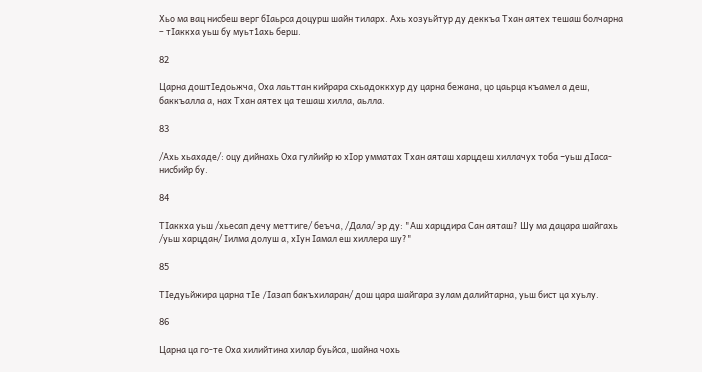Хьо ма вац нисбеш верг бIаьрса доцурш шайн тиларх. Ахь хозуьйтур ду деккъа Тхан аятех тешаш болчарна – тIаккха уьш бу муьт1ахь берш.

82

Царна доштIедоьжча‚ Оха лаьттан кийрара схьадоккхур ду царна бежана‚ цо цаьрца къамел а деш, баккъалла а, нах Тхан аятех ца тешаш хилла, аьлла.

83

/Ахь хьахаде/: оцу дийнахь Оха гулйийр ю хIор умматах Тхан аяташ харцдеш хиллачух тоба −уьш дIаса- нисбийр бу.

84

ТIаккха уьш /хьесап дечу меттиге/ беъча‚ /Дала/ эр ду: "Аш харцдира Сан аяташ? Шу ма дацара шайгахь /уьш харцдан/ Iилма долуш а‚ хIун Iамал еш хиллера шу?"

85

ТIедуьйжира царна тIе /Iазап бакъхиларан/ дош цара шайгара зулам далийтарна‚ уьш бист ца хуьлу.

86

Царна ца го-те Оха хилийтина хилар буьйса‚ шайна чохь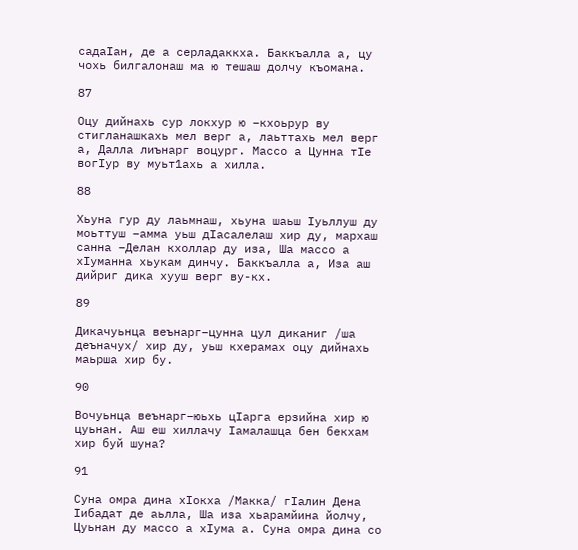садаIан‚ де а серладаккха. Баккъалла а, цу чохь билгалонаш ма ю тешаш долчу къомана.

87

Оцу дийнахь сур локхур ю −кхоьрур ву стигланашкахь мел верг а‚ лаьттахь мел верг а, Далла лиънарг воцург. Массо а Цунна тIе вогIур ву муьт1ахь а хилла.

88

Хьуна гур ду лаьмнаш‚ хьуна шаьш Iуьллуш ду моьттуш −амма уьш дIасалелаш хир ду, мархаш санна −Делан кхоллар ду иза‚ Ша массо а хIуманна хьукам динчу. Баккъалла а, Иза аш дийриг дика хууш верг ву-кх.

89

Дикачуьнца веънарг−цунна цул диканиг /ша деъначух/ хир ду‚ уьш кхерамах оцу дийнахь маьрша хир бу.

90

Вочуьнца веънарг−юьхь цIарга ерзийна хир ю цуьнан. Аш еш хиллачу Iамалашца бен бекхам хир буй шуна?

91

Суна омра дина хIокха /Макка/ гIалин Дена Iибадат де аьлла‚ Ша иза хьарамйина йолчу‚ Цуьнан ду массо а хIума а. Суна омра дина со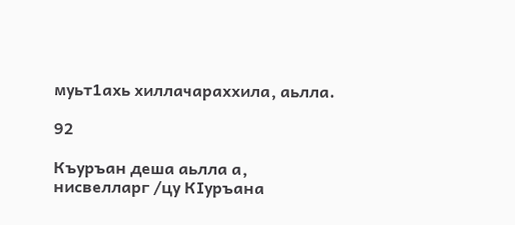муьт1ахь хиллачараххила‚ аьлла.

92

Къуръан деша аьлла а‚ нисвелларг /цу КIуръана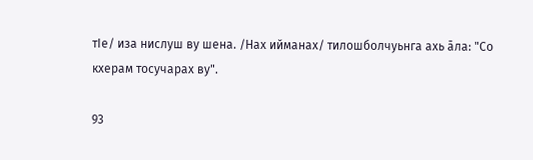тIе/ иза нислуш ву шена. /Нах ийманах/ тилошболчуьнга ахь āла: "Со кхерам тосучарах ву".

93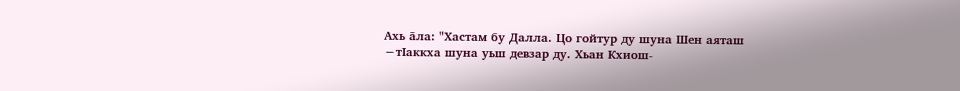Ахь āла: "Хастам бу Далла. Цо гойтур ду шуна Шен аяташ −тIаккха шуна уьш девзар ду. Хьан Кхиош-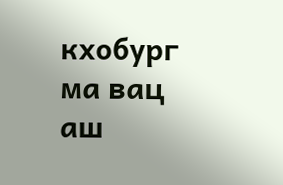кхобург ма вац аш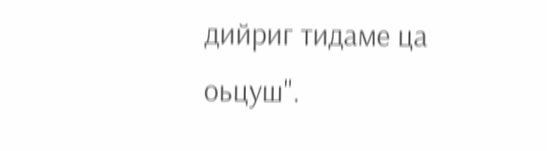дийриг тидаме ца оьцуш".